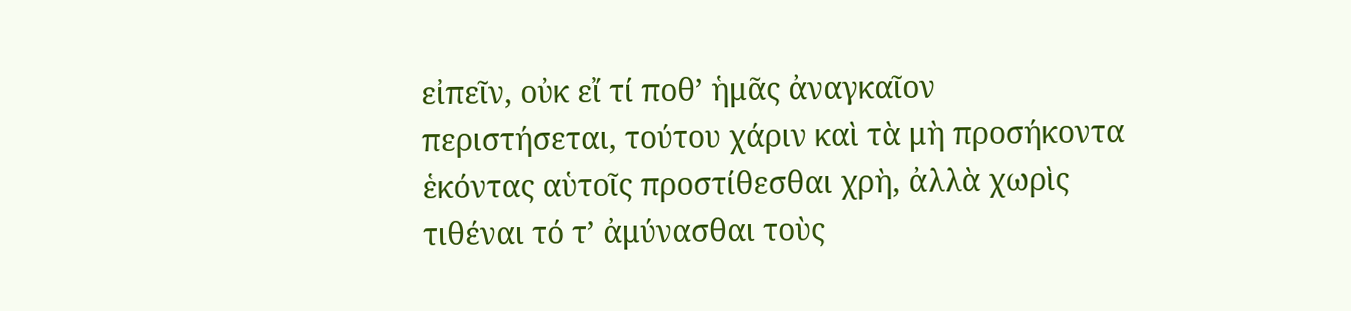εἰπεῖν, οὐκ εἴ τί ποθʼ ἡμᾶς ἀναγκαῖον περιστήσεται, τούτου χάριν καὶ τὰ μὴ προσήκοντα ἑκόντας αὑτοῖς προστίθεσθαι χρὴ, ἀλλὰ χωρὶς τιθέναι τό τʼ ἀμύνασθαι τοὺς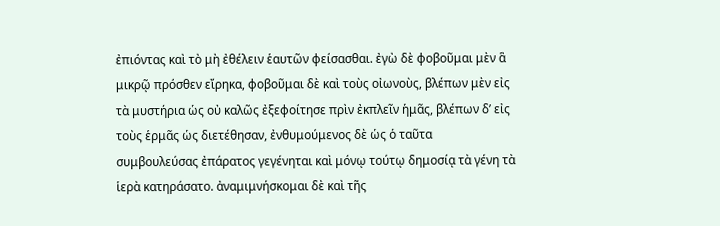ἐπιόντας καὶ τὸ μὴ ἐθέλειν ἑαυτῶν φείσασθαι. ἐγὼ δὲ φοβοῦμαι μὲν ἃ μικρῷ πρόσθεν εἴρηκα, φοβοῦμαι δὲ καὶ τοὺς οἰωνοὺς, βλέπων μὲν εἰς τὰ μυστήρια ὡς οὐ καλῶς ἐξεφοίτησε πρὶν ἐκπλεῖν ἡμᾶς, βλέπων δʼ εἰς τοὺς ἑρμᾶς ὡς διετέθησαν, ἐνθυμούμενος δὲ ὡς ὁ ταῦτα συμβουλεύσας ἐπάρατος γεγένηται καὶ μόνῳ τούτῳ δημοσίᾳ τὰ γένη τὰ ἱερὰ κατηράσατο. ἀναμιμνήσκομαι δὲ καὶ τῆς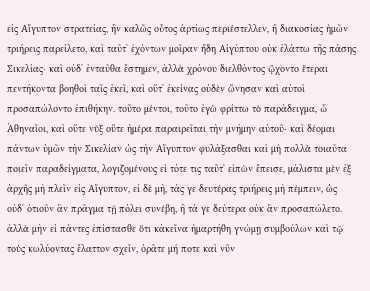εἰς Αἴγυπτον στρατείας, ἣν καλῶς οὗτος ἀρτίως περιέστελλεν, ἣ διακοσίας ἡμῶν τριήρεις παρείλετο, καὶ ταῦτʼ ἐχόντων μοῖραν ἤδη Αἰγύπτου οὐκ ἐλάττω τῆς πάσης Σικελίας· καὶ οὐδʼ ἐνταῦθα ἔστημεν, ἀλλὰ χρόνου διελθόντος ᾤχοντο ἕτεραι πεντήκοντα βοηθοὶ ταῖς ἐκεῖ, καὶ οὔτʼ ἐκείνας οὐδὲν ὤνησαν καὶ αὐτοὶ προσαπώλοντο ἐπιθήκην. τοῦτο μέντοι, τοῦτο ἐγὼ φρίττω τὸ παράδειγμα, ὦ Ἀθηναῖοι, καὶ οὔτε νὺξ οὔτε ἡμέρα παραιρεῖται τὴν μνήμην αὐτοῦ· καὶ δέομαι πάντων ὑμῶν τὴν Σικελίαν ὡς τὴν Αἴγυπτον φυλάξασθαι καὶ μὴ πολλὰ τοιαῦτα ποιεῖν παραδείγματα, λογιζομένους εἰ τότε τις ταῦτʼ εἰπὼν ἔπεισε, μάλιστα μὲν ἐξ ἀρχῆς μὴ πλεῖν εἰς Αἴγυπτον, εἰ δὲ μὴ, τάς γε δευτέρας τριήρεις μὴ πέμπειν, ὡς οὐδʼ ὁτιοῦν ἂν πρᾶγμα τῇ πόλει συνέβη, ἢ τά γε δεύτερα οὐκ ἂν προσαπώλετο. ἀλλὰ μὴν εἰ πάντες ἐπίστασθε ὅτι κἀκεῖνα ἡμαρτήθη γνώμῃ συμβούλων καὶ τῷ τοὺς κωλύοντας ἔλαττον σχεῖν, ὁρᾶτε μή ποτε καὶ νῦν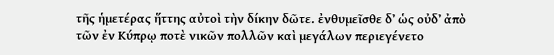τῆς ἡμετέρας ἥττης αὐτοὶ τὴν δίκην δῶτε. ἐνθυμεῖσθε δʼ ὡς οὐδʼ ἀπὸ τῶν ἐν Κύπρῳ ποτὲ νικῶν πολλῶν καὶ μεγάλων περιεγένετο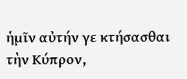ἡμῖν αὐτήν γε κτήσασθαι τὴν Κύπρον,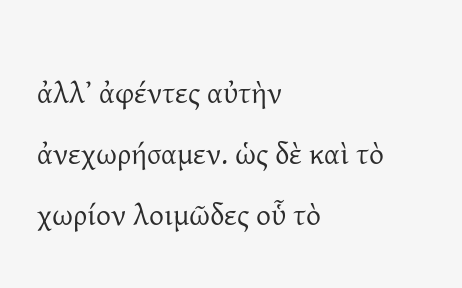ἀλλʼ ἀφέντες αὐτὴν ἀνεχωρήσαμεν. ὡς δὲ καὶ τὸ χωρίον λοιμῶδες οὗ τὸ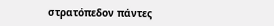στρατόπεδον πάντες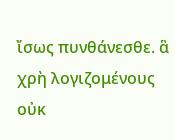ἴσως πυνθάνεσθε. ἃ χρὴ λογιζομένους οὐκ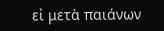εἰ μετὰ παιάνων